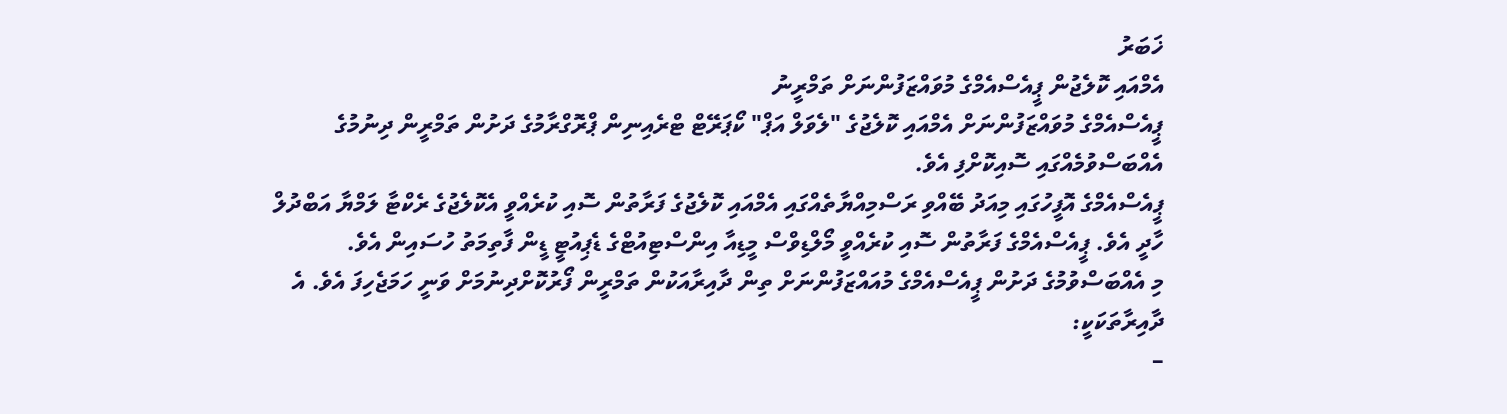ޚަބަރު
އެމްއައި ކޮލެޖުން ޕީއެސްއެމްގެ މުވައްޒަފުންނަށް ތަމްރީނު
ޕީއެސްއެމްގެ މުވައްޒަފުންނަށް އެމްއައި ކޮލެޖުގެ "ލެވަލް އަޕް" ކޯޕަރޭޓް ޓްރެއިނިން ޕްރޮގްރާމުގެ ދަށުން ތަމްރީން ދިނުމުގެ އެއްބަސްވުމެއްގައި ސޮއިކޮށްފި އެވެ.
ޕީއެސްއެމްގެ އޮފީހުގައި މިއަދު ބޭއްވި ރަސްމިއްޔާތެއްގައި އެމްއައި ކޮލެޖުގެ ފަރާތުން ސޮއި ކުރެއްވީ އެކޮލެޖުގެ ރެކްޓާ ލަމްޔާ އަބްދުލް ހާދީ އެވެ. ޕީއެސްއެމްގެ ފަރާތުން ސޮއި ކުރެއްވީ މޯލްޑިވްސް މީޑިއާ އިންސްޓިއުޓްގެ ޑެޕިއުޓީ ޑީން ފާތިމަތު ހުސައިން އެވެ.
މި އެއްބަސްވުމުގެ ދަށުން ޕީއެސްއެމްގެ މުއައްޒަފުންނަށް ތިން ދާއިރާއަކުން ތަމްރީން ފޯރުކޮށްދިނުމަށް ވަނީ ހަމަޖެހިފަ އެވެ. އެ ދާއިރާތަކަކީ:
–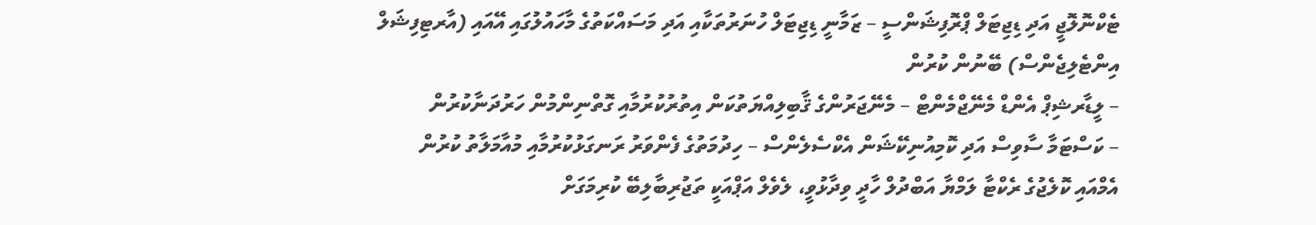ޓެކްނޮލޮޖީ އަދި ޑިޖިޓަލް ޕްރޮފިޝަންސީ – ޒަމާނީ ޑިޖިޓަލް ހުނަރުތަކާއި އަދި މަސައްކަތުގެ މާހައުލުގައި އޭއައި (އާރޓިފިޝަލް އިންޓެލިޖެންސް) ބޭނުން ކުރުން
– ލީޑާރޝިޕް އެންޑް މެނޭޖްމެންޓް – މެނޭޖަރުންގެ ޤާބިލިއްޔަތުކަން އިތުރުކުރުމާއި ގޮތްނިންމުން ހަރުދަނާކުރުން
– ކަސްޓަމާ ސާވިސް އަދި ކޮމިއުނިކޭޝަން އެކްސެލެންސް – ހިދުމަތުގެ ފެންވަރު ރަނގަޅުކުރުމާއި މުއާމަލާތު ކުރުން
އެމްއައި ކޮލެޖުގެ ރެކްޓާ ލަމްޔާ އަބްދުލް ހާދީ ވިދާޅުވީ، ލެވެލް އަޕްއަކީ ތަޖުރިބާލިބޭ ކުރިމަގަށް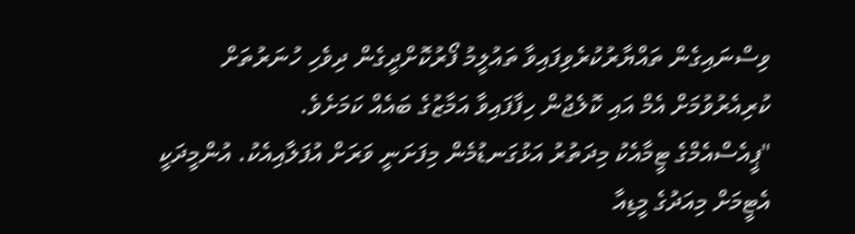ވިސްނައިގެން ތައްޔާރުކުރެވިފައިވާ ތައުލީމު ފޯރުކޮށްދީގެން ދިވެހި ހުނަރުތަށް ކުރިއެރުވުމަށް އެމް އައި ކޮލެޖުން ހިފާފައިވާ އަމާޒުގެ ބައެއް ކަމަށެވެ.
"ޕީއެސްއެމްގެ ޓީމާއެކު މިދަތުރު އަޅުގަނޑުމެން މިފަށަނީ ވަރަށް އުފަލާއިއެކު. އުންމީދަކީ އެޓީމަށް މިއަދުގެ މީޑިއާ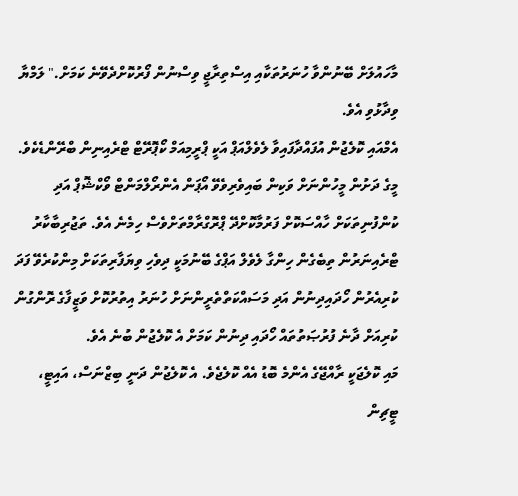މާހައުލަށް ބޭނުންވާ ހުނަރުތަކާއި އިސްތިރާޖީ ވިސްނުން ފޯރުކޮށްދެވޭނެ ކަމަށް." ލަމްޔާ ވިދާޅުވި އެވެ.
އެމްއައި ކޮލެޖުން އުފައްދާފައިވާ ލެވެލްއަޕް އަކީ ޕްރީމިއަމް ކޯޕޮރޭޓް ޓްރެއިނިން ބްރޭންޑެކެވެ. މީގެ ދަށުން މީހުންނަށް ވަކިން ބައިވެރިވެވޭ އޯޕަން އެންރޯލްމަންޓް ވޯކްޝޮޕް އަދި ކުންފުނިތަކަށް ހާއްސަކޮށް ފަރުމާކޮށްދޭ ޕްރޮގްރާމްތަށްވެސް ހިމެނެ އެވެ. ތަޖުރިބާކާރު ޓްރެއިނަރުން ތިބެގެން ހިންގާ ލެވެލް އަޕްގެ ބޭނުމަކީ ދިވެހި ވިޔަފާރިތަކަށް މިންކުރެވޭ ފަދަ ކުރިއެރުން ހޯދައިދިނުން އަދި މަސައްކަތްތެރީންނަށް ހުނަރު އިތުރުކޮށް ވަޒީފާގެ ރޮންގުން ކުރިއަށް ދާނެ ފުރުޞަތުތައް ހޯދައި ދިނުން ކަމަށް އެ ކޮލެޖުން ބުނެ އެވެ.
މައި ކޮލެޖަކީ ރާއްޖޭގެ އެންމެ ބޮޑު އެއް ކޮލެޖެވެ. އެ ކޮލެޖުން ދަނީ ބިޒްނަސް، އައިޓީ، ޓީޗިން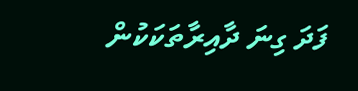ފަދަ ގިނަ ދާއިރާތަކަކުން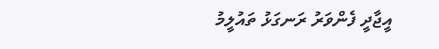އީޖާދީ ފެންވަރު ރަނގަޅު ތައުލީމު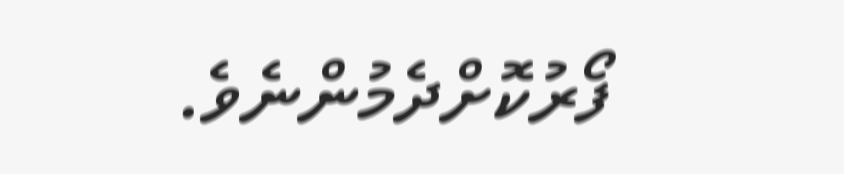ފޯރުކޮށްދެމުންނެވެ.